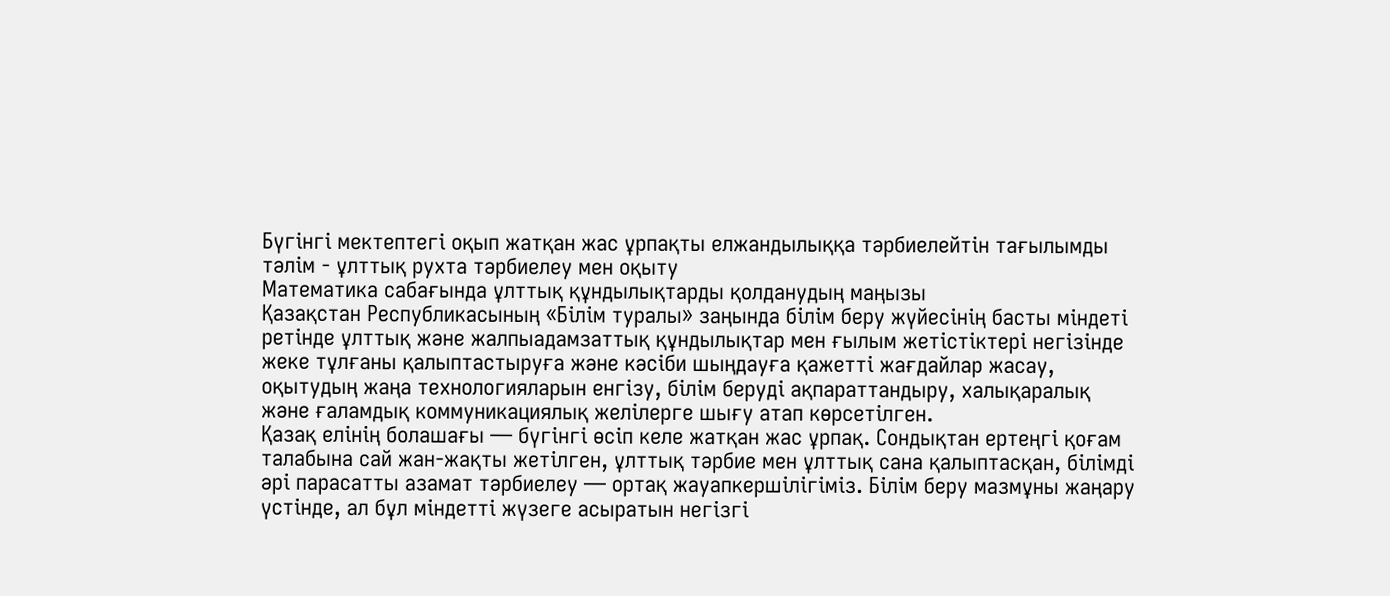Бүгінгі мектептегі оқып жатқан жас ұрпақты елжандылыққа тәрбиелейтін тағылымды тәлім - ұлттық рухта тәрбиелеу мен оқыту
Математика сабағында ұлттық құндылықтарды қолданудың маңызы
Қазақстан Республикасының «Білім туралы» заңында білім беру жүйесінің басты міндеті ретінде ұлттық және жалпыадамзаттық құндылықтар мен ғылым жетістіктері негізінде жеке тұлғаны қалыптастыруға және кәсіби шыңдауға қажетті жағдайлар жасау, оқытудың жаңа технологияларын енгізу, білім беруді ақпараттандыру, халықаралық және ғаламдық коммуникациялық желілерге шығу атап көрсетілген.
Қазақ елінің болашағы — бүгінгі өсіп келе жатқан жас ұрпақ. Сондықтан ертеңгі қоғам талабына сай жан-жақты жетілген, ұлттық тәрбие мен ұлттық сана қалыптасқан, білімді әрі парасатты азамат тәрбиелеу — ортақ жауапкершілігіміз. Білім беру мазмұны жаңару үстінде, ал бұл міндетті жүзеге асыратын негізгі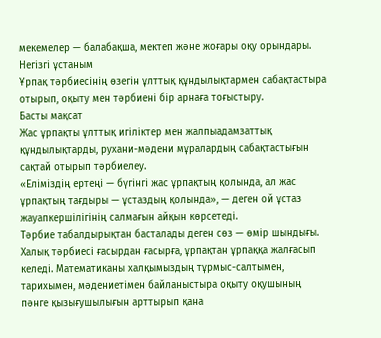мекемелер — балабақша, мектеп және жоғары оқу орындары.
Негізгі ұстаным
Ұрпақ тәрбиесінің өзегін ұлттық құндылықтармен сабақтастыра отырып, оқыту мен тәрбиені бір арнаға тоғыстыру.
Басты мақсат
Жас ұрпақты ұлттық игіліктер мен жалпыадамзаттық құндылықтарды, рухани-мәдени мұралардың сабақтастығын сақтай отырып тәрбиелеу.
«Еліміздің ертеңі — бүгінгі жас ұрпақтың қолында, ал жас ұрпақтың тағдыры — ұстаздың қолында», — деген ой ұстаз жауапкершілігінің салмағын айқын көрсетеді.
Тәрбие табалдырықтан басталады деген сөз — өмір шындығы. Халық тәрбиесі ғасырдан ғасырға, ұрпақтан ұрпаққа жалғасып келеді. Математиканы халқымыздың тұрмыс-салтымен, тарихымен, мәдениетімен байланыстыра оқыту оқушының пәнге қызығушылығын арттырып қана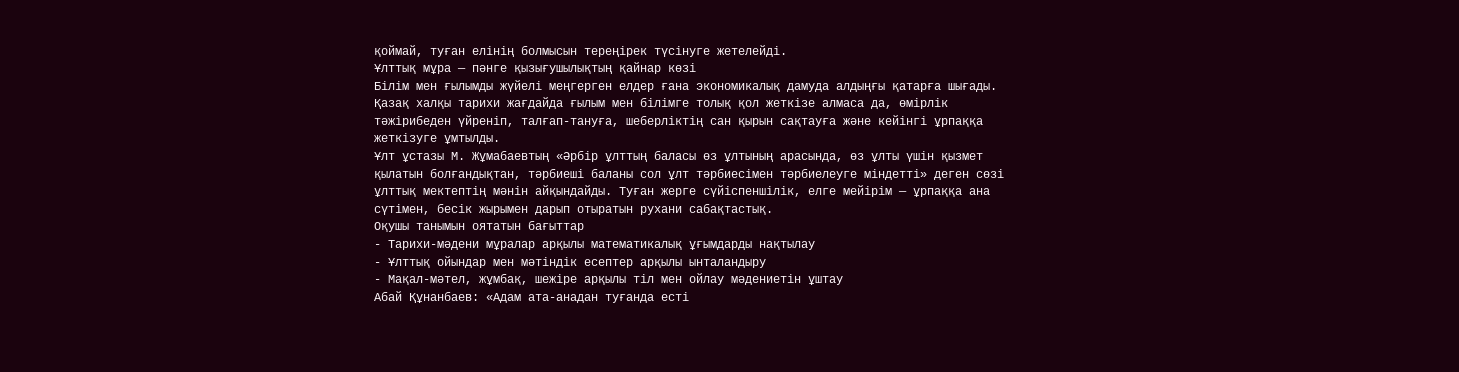қоймай, туған елінің болмысын тереңірек түсінуге жетелейді.
Ұлттық мұра — пәнге қызығушылықтың қайнар көзі
Білім мен ғылымды жүйелі меңгерген елдер ғана экономикалық дамуда алдыңғы қатарға шығады. Қазақ халқы тарихи жағдайда ғылым мен білімге толық қол жеткізе алмаса да, өмірлік тәжірибеден үйреніп, талғап-тануға, шеберліктің сан қырын сақтауға және кейінгі ұрпаққа жеткізуге ұмтылды.
Ұлт ұстазы М. Жұмабаевтың «Әрбір ұлттың баласы өз ұлтының арасында, өз ұлты үшін қызмет қылатын болғандықтан, тәрбиеші баланы сол ұлт тәрбиесімен тәрбиелеуге міндетті» деген сөзі ұлттық мектептің мәнін айқындайды. Туған жерге сүйіспеншілік, елге мейірім — ұрпаққа ана сүтімен, бесік жырымен дарып отыратын рухани сабақтастық.
Оқушы танымын оятатын бағыттар
- Тарихи-мәдени мұралар арқылы математикалық ұғымдарды нақтылау
- Ұлттық ойындар мен мәтіндік есептер арқылы ынталандыру
- Мақал-мәтел, жұмбақ, шежіре арқылы тіл мен ойлау мәдениетін ұштау
Абай Құнанбаев: «Адам ата-анадан туғанда есті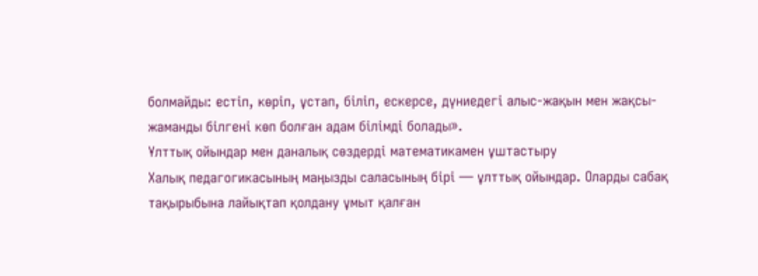болмайды: естіп, көріп, ұстап, біліп, ескерсе, дүниедегі алыс-жақын мен жақсы-жаманды білгені көп болған адам білімді болады».
Ұлттық ойындар мен даналық сөздерді математикамен ұштастыру
Халық педагогикасының маңызды саласының бірі — ұлттық ойындар. Оларды сабақ тақырыбына лайықтап қолдану ұмыт қалған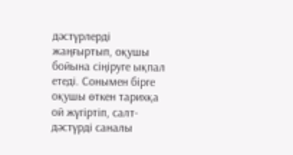дәстүрлерді жаңғыртып, оқушы бойына сіңіруге ықпал етеді. Сонымен бірге оқушы өткен тарихқа ой жүгіртіп, салт-дәстүрді саналы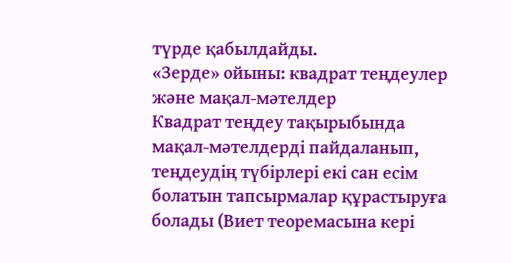түрде қабылдайды.
«Зерде» ойыны: квадрат теңдеулер және мақал-мәтелдер
Квадрат теңдеу тақырыбында мақал-мәтелдерді пайдаланып, теңдеудің түбірлері екі сан есім болатын тапсырмалар құрастыруға болады (Виет теоремасына кері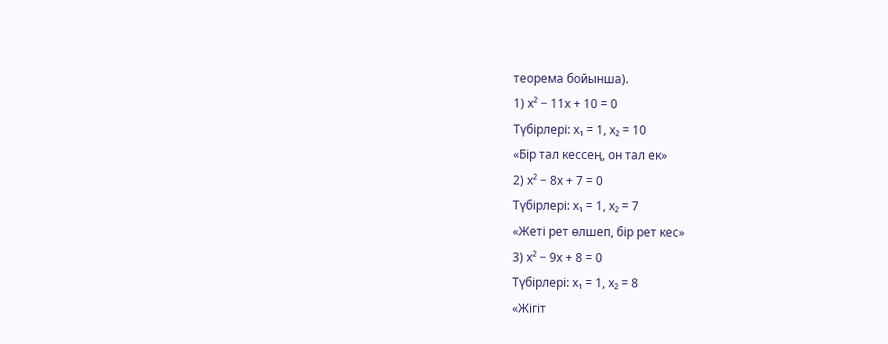теорема бойынша).
1) x² − 11x + 10 = 0
Түбірлері: x₁ = 1, x₂ = 10
«Бір тал кессең, он тал ек»
2) x² − 8x + 7 = 0
Түбірлері: x₁ = 1, x₂ = 7
«Жеті рет өлшеп, бір рет кес»
3) x² − 9x + 8 = 0
Түбірлері: x₁ = 1, x₂ = 8
«Жігіт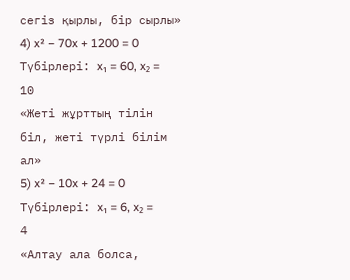сегіз қырлы, бір сырлы»
4) x² − 70x + 1200 = 0
Түбірлері: x₁ = 60, x₂ = 10
«Жеті жұрттың тілін біл, жеті түрлі білім ал»
5) x² − 10x + 24 = 0
Түбірлері: x₁ = 6, x₂ = 4
«Алтау ала болса,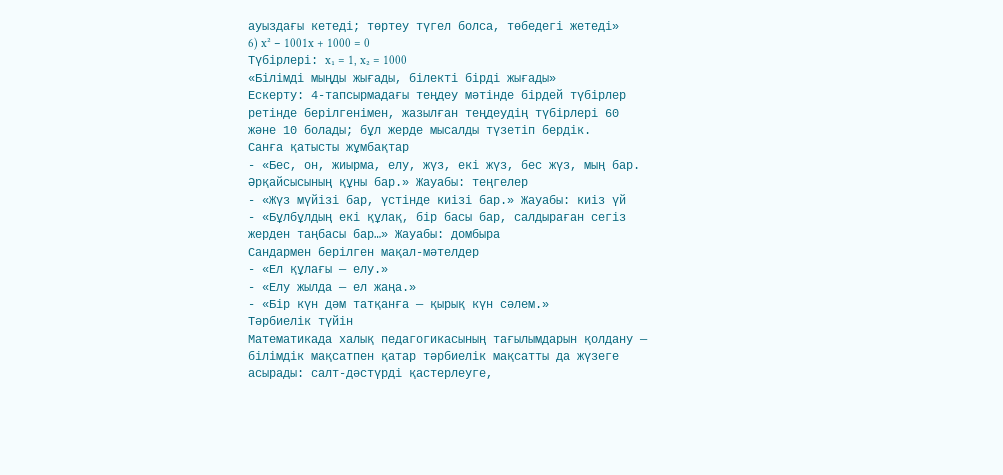ауыздағы кетеді; төртеу түгел болса, төбедегі жетеді»
6) x² − 1001x + 1000 = 0
Түбірлері: x₁ = 1, x₂ = 1000
«Білімді мыңды жығады, білекті бірді жығады»
Ескерту: 4-тапсырмадағы теңдеу мәтінде бірдей түбірлер ретінде берілгенімен, жазылған теңдеудің түбірлері 60 және 10 болады; бұл жерде мысалды түзетіп бердік.
Санға қатысты жұмбақтар
- «Бес, он, жиырма, елу, жүз, екі жүз, бес жүз, мың бар. Әрқайсысының құны бар.» Жауабы: теңгелер
- «Жүз мүйізі бар, үстінде киізі бар.» Жауабы: киіз үй
- «Бұлбұлдың екі құлақ, бір басы бар, салдыраған сегіз жерден таңбасы бар…» Жауабы: домбыра
Сандармен берілген мақал-мәтелдер
- «Ел құлағы — елу.»
- «Елу жылда — ел жаңа.»
- «Бір күн дәм татқанға — қырық күн сәлем.»
Тәрбиелік түйін
Математикада халық педагогикасының тағылымдарын қолдану — білімдік мақсатпен қатар тәрбиелік мақсатты да жүзеге асырады: салт-дәстүрді қастерлеуге,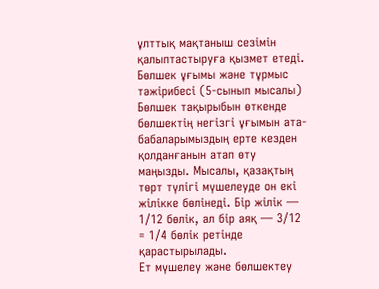ұлттық мақтаныш сезімін қалыптастыруға қызмет етеді.
Бөлшек ұғымы және тұрмыс тәжірибесі (5-сынып мысалы)
Бөлшек тақырыбын өткенде бөлшектің негізгі ұғымын ата-бабаларымыздың ерте кезден қолданғанын атап өту маңызды. Мысалы, қазақтың төрт түлігі мүшелеуде он екі жілікке бөлінеді. Бір жілік — 1/12 бөлік, ал бір аяқ — 3/12 = 1/4 бөлік ретінде қарастырылады.
Ет мүшелеу және бөлшектеу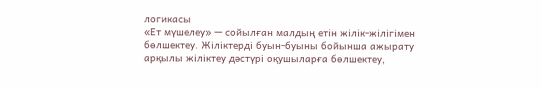логикасы
«Ет мүшелеу» — сойылған малдың етін жілік-жілігімен бөлшектеу. Жіліктерді буын-буыны бойынша ажырату арқылы жіліктеу дәстүрі оқушыларға бөлшектеу,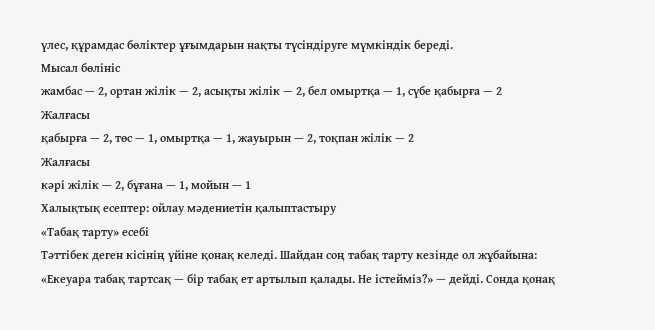үлес, құрамдас бөліктер ұғымдарын нақты түсіндіруге мүмкіндік береді.
Мысал бөлініс
жамбас — 2, ортан жілік — 2, асықты жілік — 2, бел омыртқа — 1, сүбе қабырға — 2
Жалғасы
қабырға — 2, төс — 1, омыртқа — 1, жауырын — 2, тоқпан жілік — 2
Жалғасы
кәрі жілік — 2, бұғана — 1, мойын — 1
Халықтық есептер: ойлау мәдениетін қалыптастыру
«Табақ тарту» есебі
Тәттібек деген кісінің үйіне қонақ келеді. Шайдан соң табақ тарту кезінде ол жұбайына: «Екеуара табақ тартсақ — бір табақ ет артылып қалады. Не істейміз?» — дейді. Сонда қонақ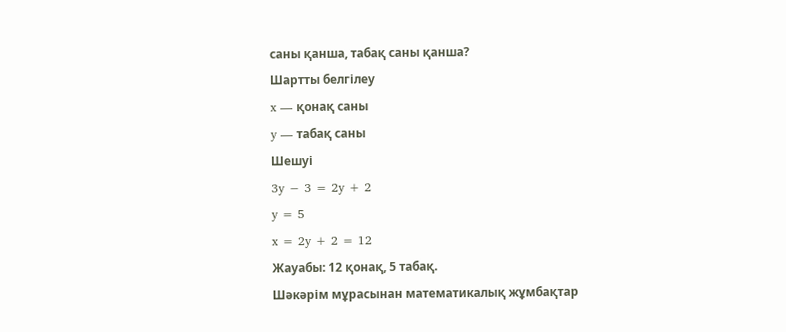саны қанша, табақ саны қанша?
Шартты белгілеу
x — қонақ саны
y — табақ саны
Шешуі
3y − 3 = 2y + 2
y = 5
x = 2y + 2 = 12
Жауабы: 12 қонақ, 5 табақ.
Шәкәрім мұрасынан математикалық жұмбақтар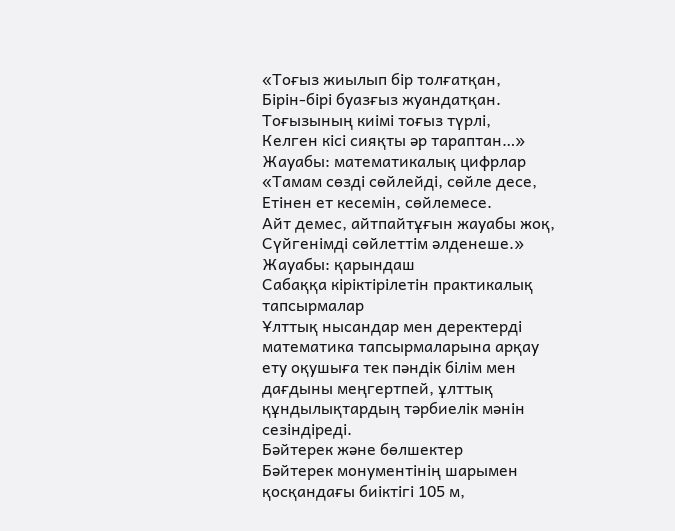«Тоғыз жиылып бір толғатқан,
Бірін-бірі буазғыз жуандатқан.
Тоғызының киімі тоғыз түрлі,
Келген кісі сияқты әр тараптан…»
Жауабы: математикалық цифрлар
«Тамам сөзді сөйлейді, сөйле десе,
Етінен ет кесемін, сөйлемесе.
Айт демес, айтпайтұғын жауабы жоқ,
Сүйгенімді сөйлеттім әлденеше.»
Жауабы: қарындаш
Сабаққа кіріктірілетін практикалық тапсырмалар
Ұлттық нысандар мен деректерді математика тапсырмаларына арқау ету оқушыға тек пәндік білім мен дағдыны меңгертпей, ұлттық құндылықтардың тәрбиелік мәнін сезіндіреді.
Бәйтерек және бөлшектер
Бәйтерек монументінің шарымен қосқандағы биіктігі 105 м,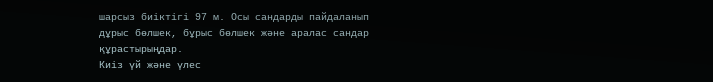шарсыз биіктігі 97 м. Осы сандарды пайдаланып дұрыс бөлшек, бұрыс бөлшек және аралас сандар құрастырыңдар.
Киіз үй және үлес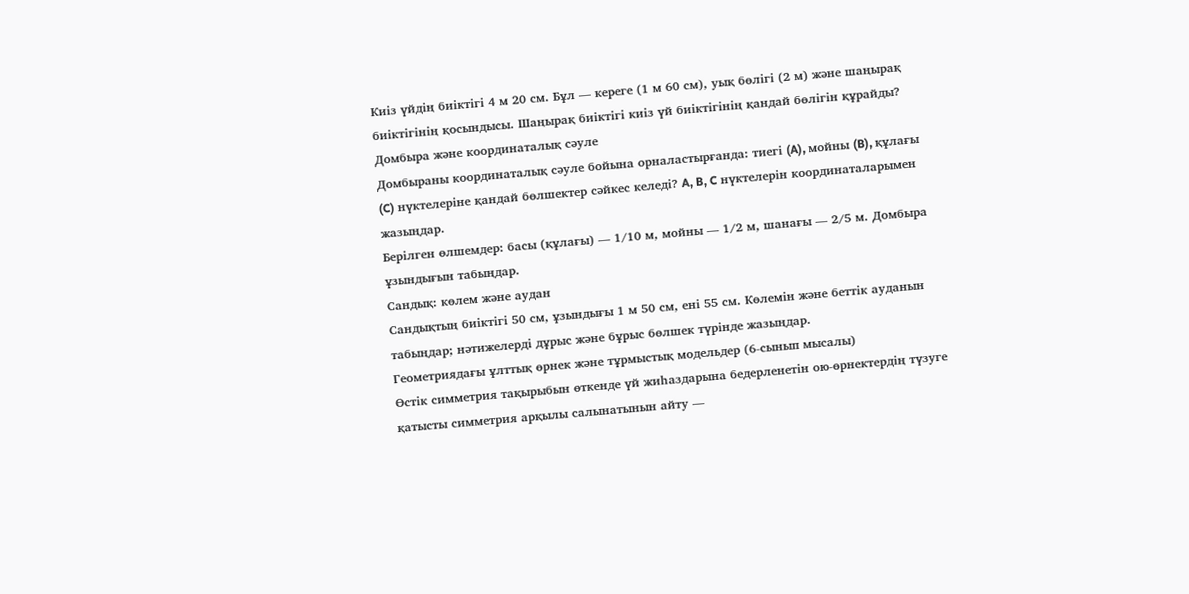Киіз үйдің биіктігі 4 м 20 см. Бұл — кереге (1 м 60 см), уық бөлігі (2 м) және шаңырақ биіктігінің қосындысы. Шаңырақ биіктігі киіз үй биіктігінің қандай бөлігін құрайды?
Домбыра және координаталық сәуле
Домбыраны координаталық сәуле бойына орналастырғанда: тиегі (A), мойны (B), құлағы (C) нүктелеріне қандай бөлшектер сәйкес келеді? A, B, C нүктелерін координаталарымен жазыңдар.
Берілген өлшемдер: басы (құлағы) — 1/10 м, мойны — 1/2 м, шанағы — 2/5 м. Домбыра ұзындығын табыңдар.
Сандық: көлем және аудан
Сандықтың биіктігі 50 см, ұзындығы 1 м 50 см, ені 55 см. Көлемін және беттік ауданын табыңдар; нәтижелерді дұрыс және бұрыс бөлшек түрінде жазыңдар.
Геометриядағы ұлттық өрнек және тұрмыстық модельдер (6-сынып мысалы)
Өстік симметрия тақырыбын өткенде үй жиһаздарына бедерленетін ою-өрнектердің түзуге қатысты симметрия арқылы салынатынын айту —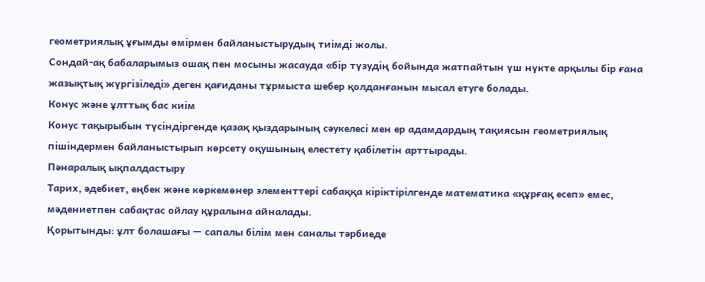геометриялық ұғымды өмірмен байланыстырудың тиімді жолы.
Сондай-ақ бабаларымыз ошақ пен мосыны жасауда «бір түзудің бойында жатпайтын үш нүкте арқылы бір ғана жазықтық жүргізіледі» деген қағиданы тұрмыста шебер қолданғанын мысал етуге болады.
Конус және ұлттық бас киім
Конус тақырыбын түсіндіргенде қазақ қыздарының сәукелесі мен ер адамдардың тақиясын геометриялық пішіндермен байланыстырып көрсету оқушының елестету қабілетін арттырады.
Пәнаралық ықпалдастыру
Тарих, әдебиет, еңбек және көркемөнер элементтері сабаққа кіріктірілгенде математика «құрғақ есеп» емес, мәдениетпен сабақтас ойлау құралына айналады.
Қорытынды: ұлт болашағы — сапалы білім мен саналы тәрбиеде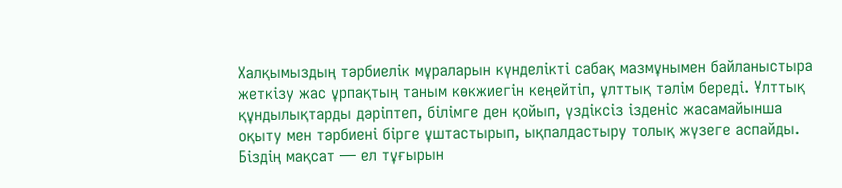Халқымыздың тәрбиелік мұраларын күнделікті сабақ мазмұнымен байланыстыра жеткізу жас ұрпақтың таным көкжиегін кеңейтіп, ұлттық тәлім береді. Ұлттық құндылықтарды дәріптеп, білімге ден қойып, үздіксіз ізденіс жасамайынша оқыту мен тәрбиені бірге ұштастырып, ықпалдастыру толық жүзеге аспайды.
Біздің мақсат — ел тұғырын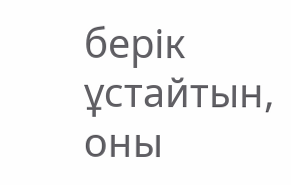берік ұстайтын, оны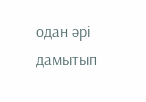одан әрі дамытып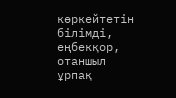көркейтетін білімді, еңбекқор, отаншыл ұрпақ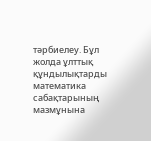тәрбиелеу. Бұл жолда ұлттық құндылықтарды математика сабақтарының мазмұнына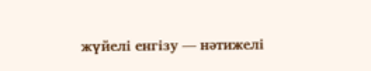жүйелі енгізу — нәтижелі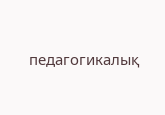педагогикалық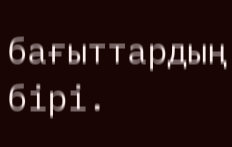бағыттардың бірі.